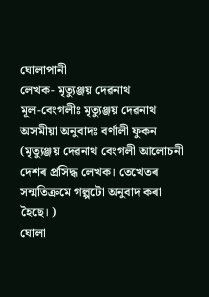ঘোলাপানী
লেখক- মৃত্যুঞ্জয় দেৱনাথ
মূল-বেংগলীঃ মৃত্যুঞ্জয় দেৱনাথ
অসমীয়া অনুবাদঃ বৰ্ণালী ফুকন
(মৃত্যুঞ্জয় দেৱনাথ বেংগলী আলোচনী দেশৰ প্ৰসিদ্ধ লেখক। তেখেতৰ সন্মতিক্ৰমে গল্পটো অনুবাদ কৰা হৈছে। )
ঘোলা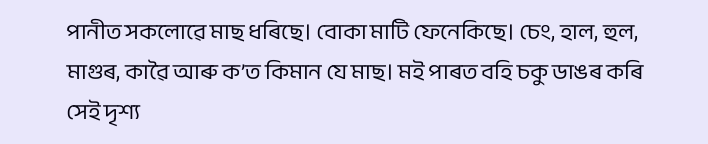পানীত সকলোৱে মাছ ধৰিছে। বোকা মাটি ফেনেকিছে। চেং, হাল, হুল, মাগুৰ, কাৱৈ আৰু ক’ত কিমান যে মাছ। মই পাৰত বহি চকু ডাঙৰ কৰি সেই দৃশ্য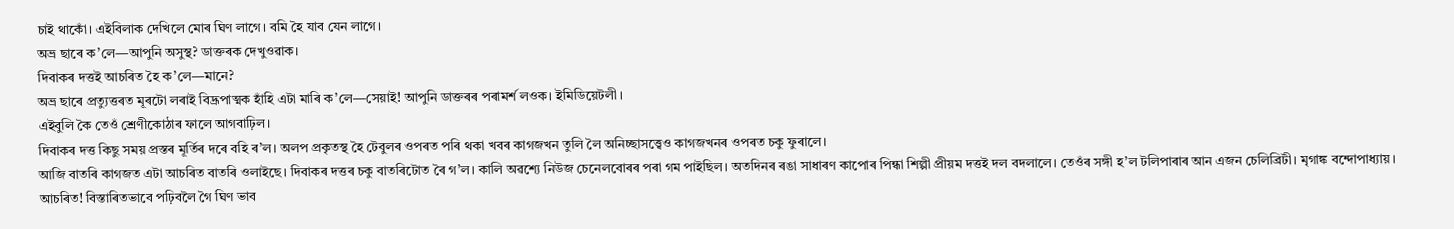চাই থাকোঁ। এইবিলাক দেখিলে মোৰ ঘিণ লাগে। বমি হৈ যাব যেন লাগে।
অভ্ৰ ছাৰে ক’লে—আপুনি অসুস্থ? ডাক্তৰক দেখুওৱাক।
দিবাকৰ দত্তই আচৰিত হৈ ক’লে—মানে?
অভ্ৰ ছাৰে প্ৰত্যুত্তৰত মূৰটো লৰাই বিদ্ৰূপাত্মক হাঁহি এটা মাৰি ক’লে—সেয়াই! আপুনি ডাক্তৰৰ পৰামৰ্শ লওক। ইমিডিয়েটলী।
এইবুলি কৈ তেওঁ শ্ৰেণীকোঠাৰ ফালে আগবাঢ়িল।
দিবাকৰ দত্ত কিছু সময় প্ৰস্তৰ মূৰ্তিৰ দৰে বহি ৰ’ল। অলপ প্ৰকৃতস্থ হৈ টেবুলৰ ওপৰত পৰি থকা খবৰ কাগজখন তুলি লৈ অনিচ্ছাসত্ত্বেও কাগজখনৰ ওপৰত চকু ফুৰালে।
আজি বাতৰি কাগজত এটা আচৰিত বাতৰি ওলাইছে। দিবাকৰ দত্তৰ চকু বাতৰিটোত ৰৈ গ’ল। কালি অৱশ্যে নিউজ চেনেলবোৰৰ পৰা গম পাইছিল। অতদিনৰ ৰঙা সাধাৰণ কাপোৰ পিন্ধা শিল্পী প্ৰীয়ম দত্তই দল বদলালে। তেওঁৰ সঙ্গী হ’ল টলিপাৰাৰ আন এজন চেলিব্ৰিটী। মৃগাঙ্ক বন্দোপাধ্যায়। আচৰিত! বিস্তাৰিতভাবে পঢ়িবলৈ গৈ ঘিণ ভাব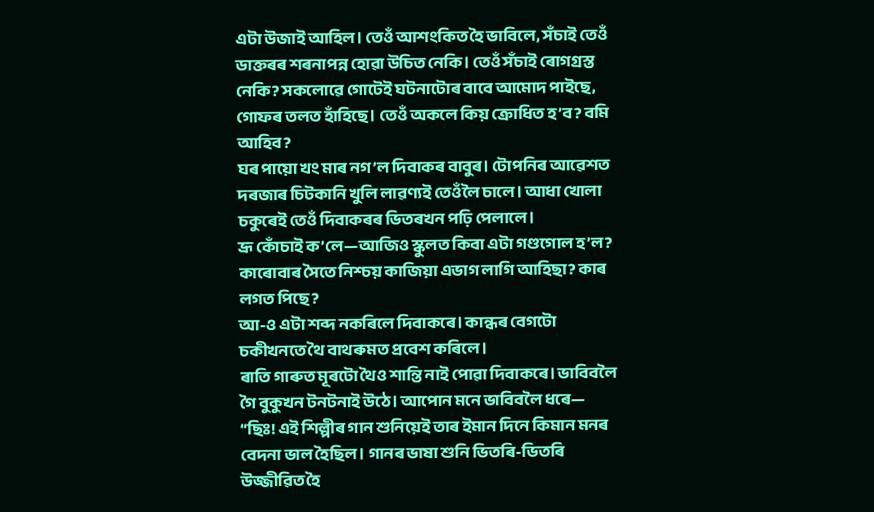এটা উজাই আহিল। তেওঁ আশংকিত হৈ ভাবিলে, সঁচাই তেওঁ ডাক্তৰৰ শৰনাপন্ন হোৱা উচিত নেকি। তেওঁ সঁচাই ৰোগগ্ৰস্ত নেকি? সকলোৱে গোটেই ঘটনাটোৰ বাবে আমোদ পাইছে, গোফৰ তলত হাঁহিছে। তেওঁ অকলে কিয় ক্ৰোধিত হ’ব? বমি আহিব?
ঘৰ পায়ো খং মাৰ নগ’ল দিবাকৰ বাবুৰ। টোপনিৰ আৱেশত দৰজাৰ চিটকানি খুলি লাৱণ্যই তেওঁলৈ চালে। আধা খোলা চকুৰেই তেওঁ দিবাকৰৰ ভিতৰখন পঢ়ি পেলালে।
ভ্ৰূ কোঁচাই ক’লে—আজিও স্কুলত কিবা এটা গণ্ডগোল হ’ল? কাৰোবাৰ সৈতে নিশ্চয় কাজিয়া এভাগ লাগি আহিছা? কাৰ লগত পিছে?
আ-ও এটা শব্দ নকৰিলে দিবাকৰে। কান্ধৰ বেগটো চকীখনতে থৈ বাথৰুমত প্ৰবেশ কৰিলে।
ৰাতি গাৰুত মূৰটো থৈও শান্তি নাই পোৱা দিবাকৰে। ভাবিবলৈ গৈ বুকুখন টনটনাই উঠে। আপোন মনে ভাবিবলৈ ধৰে—
“ছিঃ! এই শিল্পীৰ গান শুনিয়েই তাৰ ইমান দিনে কিমান মনৰ বেদনা ভাল হৈছিল। গানৰ ভাষা শুনি ভিতৰি-ভিতৰি উজ্জীৱিত হৈ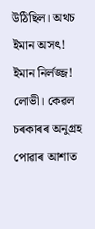উঠিছিল। অথচ ইমান অসৎ! ইমান নিৰ্লজ্জ! লোভী। কেৱল চৰকাৰৰ অনুগ্ৰহ পোৱাৰ আশাত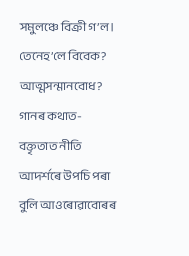সমুলঞ্চে বিক্ৰী গ’ল। তেনেহ’লে বিবেক? আত্মসন্মানবোধ? গানৰ কথাত-বক্তৃতাত নীতি আদৰ্শৰে উপচি পৰা বুলি আওৰোৱাবোৰৰ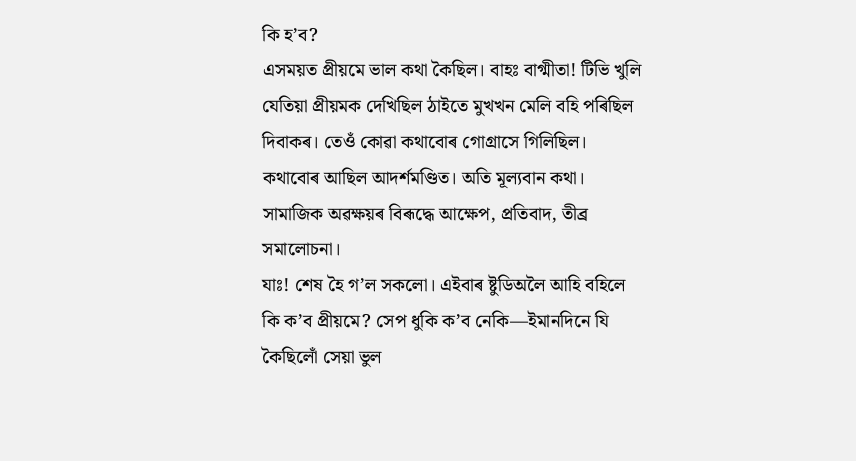কি হ’ব?
এসময়ত প্ৰীয়মে ভাল কথা কৈছিল। বাহঃ বাগ্মীতা! টিভি খুলি যেতিয়া প্ৰীয়মক দেখিছিল ঠাইতে মুখখন মেলি বহি পৰিছিল দিবাকৰ। তেওঁ কোৱা কথাবোৰ গোগ্ৰাসে গিলিছিল। কথাবোৰ আছিল আদৰ্শমণ্ডিত। অতি মূল্যবান কথা। সামাজিক অৱক্ষয়ৰ বিৰূদ্ধে আক্ষেপ, প্ৰতিবাদ, তীব্ৰ সমালোচনা।
যাঃ! শেষ হৈ গ’ল সকলো। এইবাৰ ষ্টুডিঅলৈ আহি বহিলে কি ক’ব প্ৰীয়মে? সেপ ধুকি ক’ব নেকি—ইমানদিনে যি কৈছিলোঁ সেয়া ভুল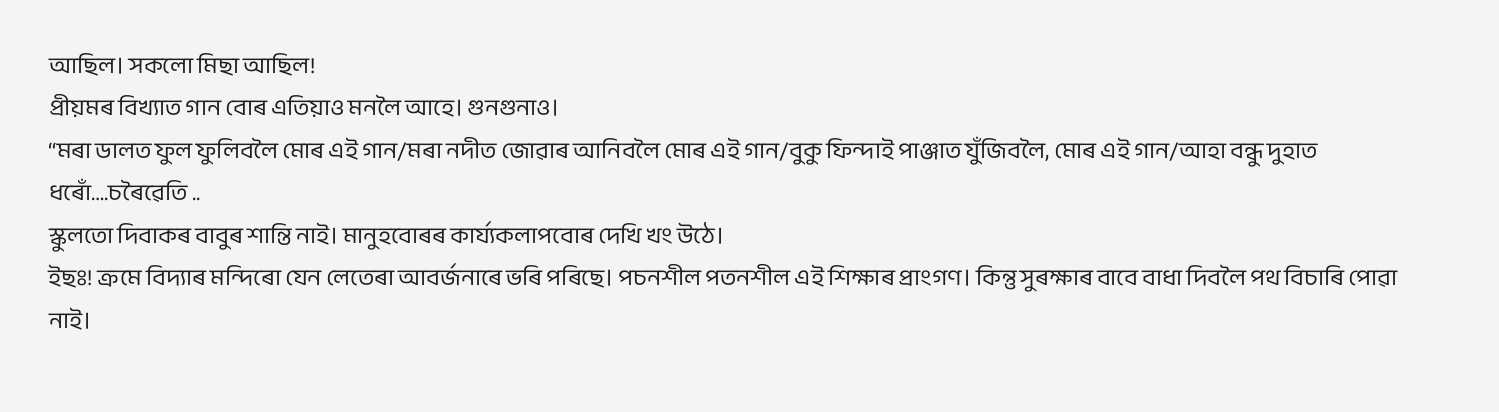আছিল। সকলো মিছা আছিল!
প্ৰীয়মৰ বিখ্যাত গান বোৰ এতিয়াও মনলৈ আহে। গুনগুনাও।
“মৰা ডালত ফুল ফুলিবলৈ মোৰ এই গান/মৰা নদীত জোৱাৰ আনিবলৈ মোৰ এই গান/বুকু ফিন্দাই পাঞ্জাত যুঁজিবলৈ, মোৰ এই গান/আহা বন্ধু দুহাত ধৰোঁ….চৰৈৱেতি ..
স্কুলতো দিবাকৰ বাবুৰ শান্তি নাই। মানুহবোৰৰ কাৰ্য্যকলাপবোৰ দেখি খং উঠে।
ইছঃ! ক্ৰমে বিদ্যাৰ মন্দিৰো যেন লেতেৰা আবৰ্জনাৰে ভৰি পৰিছে। পচনশীল পতনশীল এই শিক্ষাৰ প্ৰাংগণ। কিন্তু সুৰক্ষাৰ বাবে বাধা দিবলৈ পথ বিচাৰি পোৱা নাই।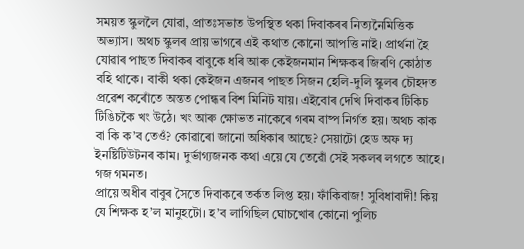সময়ত স্কুললৈ যোৱা, প্ৰাতঃসভাত উপস্থিত থকা দিবাকৰৰ নিত্যনৈমিত্তিক অভ্যাস। অথচ স্কুলৰ প্ৰায় ভাগৰে এই কথাত কোনো আপত্তি নাই। প্ৰাৰ্থনা হৈ যোৱাৰ পাছত দিবাকৰ বাবুকে ধৰি আৰু কেইজনমান শিক্ষকৰ জিৰণি কোঠাত বহি থাকে। বাকী থকা কেইজন এজনৰ পাছত সিজন হেলি-দুলি স্কুলৰ চৌহদত প্ৰৱেশ কৰোঁতে অন্তত পোন্ধৰ বিশ মিনিট যায়। এইবোৰ দেখি দিবাকৰ টিকিচ টিঙিচকৈ খং উঠে। খং আৰু ক্ষোভত নাকেৰে গৰম বাষ্প নিৰ্গত হয়। অথচ কাক বা কি ক’ব তেওঁ? কোৱাৰো জানো অধিকাৰ আছে? সেয়াটো হেড অফ দ্য ইনষ্টিটিউটনৰ কাম। দুৰ্ভাগ্যজনক কথা এয়ে যে তেৱোঁ সেই সকলৰ লগতে আহে। গজ গমনত।
প্ৰায়ে অধীৰ বাবুৰ সৈতে দিবাকৰে তৰ্কত লিপ্ত হয়। ফাঁকিবাজ! সুবিধাবাদী! কিয় যে শিক্ষক হ’ল মানুহটো। হ’ব লাগিছিল ঘোচখোৰ কোনো পুলিচ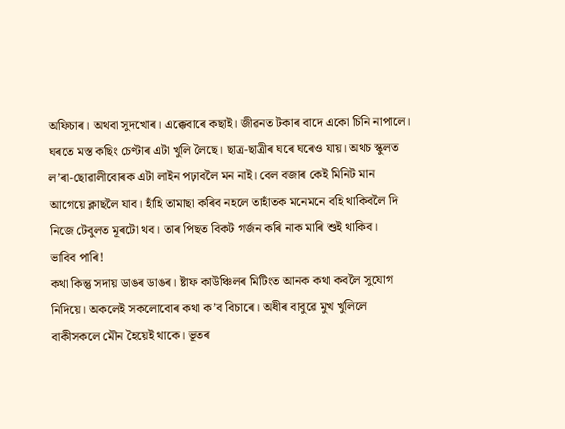অফিচাৰ। অথবা সুদখোৰ। এক্কেবাৰে কছাই। জীৱনত টকাৰ বাদে একো চিনি নাপালে। ঘৰতে মস্ত কছিং চেণ্টাৰ এটা খুলি লৈছে। ছাত্ৰ-ছাত্ৰীৰ ঘৰে ঘৰেও যায়। অথচ স্কুলত ল’ৰা-ছোৱালীবোৰক এটা লাইন পঢ়াবলৈ মন নাই। বেল বজাৰ কেই মিনিট মান আগেয়ে ক্লাছলৈ যাব। হাঁহি তামাছা কৰিব নহলে তাহাঁতক মনেমনে বহি থাকিবলৈ দি নিজে টেবুলত মূৰটো থব। তাৰ পিছত বিকট গৰ্জন কৰি নাক মাৰি শুই থাকিব।
ভাবিব পাৰি!
কথা কিন্তু সদায় ডাঙৰ ডাঙৰ। ষ্টাফ কাউঞ্চিলৰ মিটিংত আনক কথা কবলৈ সুযোগ নিদিয়ে। অকলেই সকলোবোৰ কথা ক’ব বিচাৰে। অধীৰ বাবুৱে মুখ খুলিলে বাকীসকলে মৌন হৈয়েই থাকে। ভূতৰ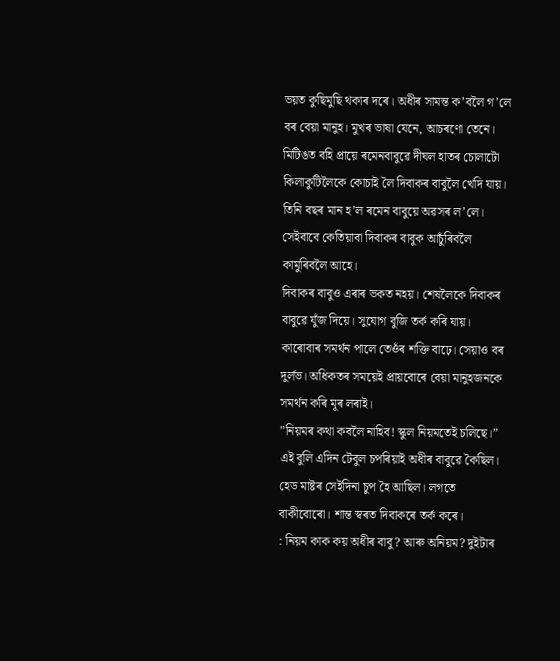ভয়ত কুছিমুছি থকাৰ দৰে। অধীৰ সামন্ত ক’বলৈ গ’লে বৰ বেয়া মানুহ। মুখৰ ভাষা যেনে, আচৰণো তেনে। মিটিঙত বহি প্ৰায়ে ৰমেনবাবুৱে দীঘল হাতৰ চোলাটো কিলাকুটিলৈকে কোচাই লৈ দিবাকৰ বাবুলৈ খেদি যায়। তিনি বছৰ মান হ’ল ৰমেন বাবুয়ে অৱসৰ ল’লে। সেইবাবে কেতিয়াবা দিবাকৰ বাবুক আচুঁৰিবলৈ কামুৰিবলৈ আহে।
দিবাকৰ বাবুও এৰাৰ ভকত নহয়। শেষলৈকে দিবাকৰ বাবুৱে যুঁজ দিয়ে। সুযোগ বুজি তৰ্ক কৰি যায়। কাৰোবাৰ সমৰ্থন পালে তেওঁৰ শক্তি বাঢ়ে। সেয়াও বৰ দুৰ্লভ। অধিকতৰ সময়েই প্ৰায়বোৰে বেয়া মানুহজনকে সমৰ্থন কৰি মূৰ লৰাই।
”নিয়মৰ কথা কবলৈ নাহিব! স্কুল নিয়মতেই চলিছে।” এই বুলি এদিন টেবুল চপৰিয়াই অধীৰ বাবুৱে কৈছিল।
হেড মাষ্টৰ সেইদিনা চুপ হৈ আছিল। লগতে বাকীবোৰো। শান্ত স্বৰত দিবাকৰে তৰ্ক কৰে।
: নিয়ম কাক কয় অধীৰ বাবু? আৰু অনিয়ম? দুইটাৰ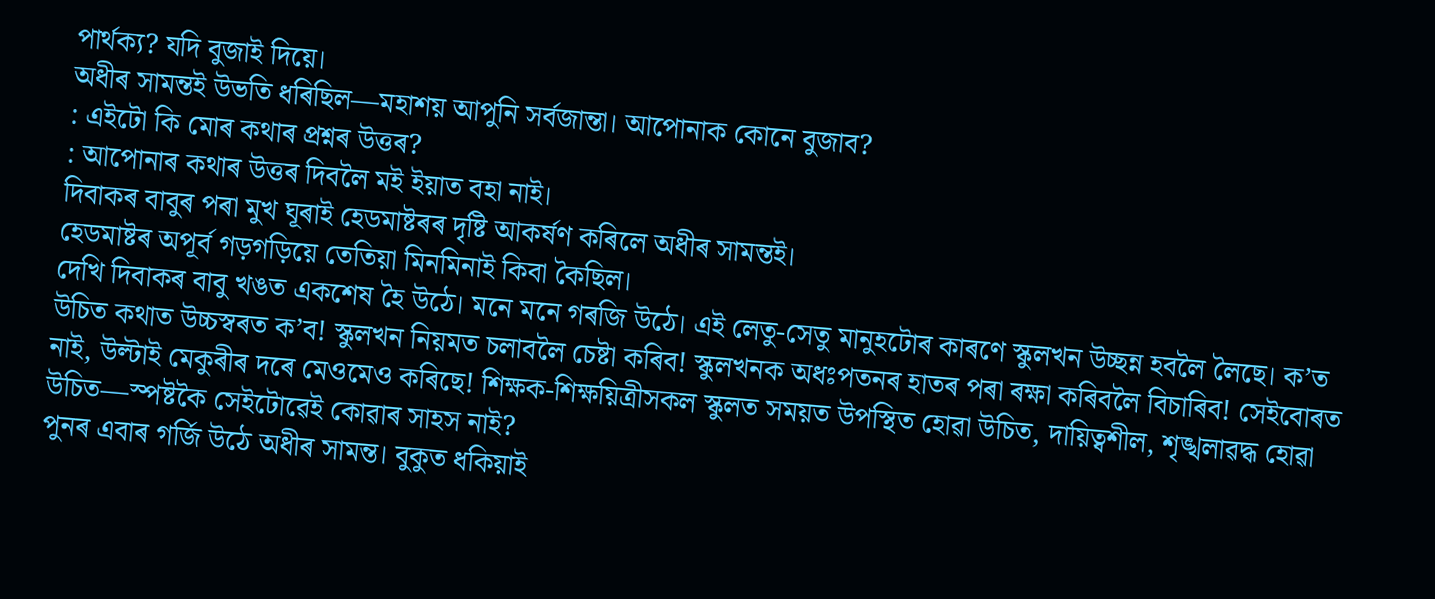পাৰ্থক্য? যদি বুজাই দিয়ে।
অধীৰ সামন্তই উভতি ধৰিছিল—মহাশয় আপুনি সৰ্বজান্তা। আপোনাক কোনে বুজাব?
: এইটো কি মোৰ কথাৰ প্ৰশ্নৰ উত্তৰ?
: আপোনাৰ কথাৰ উত্তৰ দিবলৈ মই ইয়াত বহা নাই।
দিবাকৰ বাবুৰ পৰা মুখ ঘূৰাই হেডমাষ্টৰৰ দৃষ্টি আকৰ্ষণ কৰিলে অধীৰ সামন্তই।
হেডমাষ্টৰ অপূৰ্ব গড়গড়িয়ে তেতিয়া মিনমিনাই কিবা কৈছিল।
দেখি দিবাকৰ বাবু খঙত একশেষ হৈ উঠে। মনে মনে গৰজি উঠে। এই লেতু-সেতু মানুহটোৰ কাৰণে স্কুলখন উচ্ছন্ন হবলৈ লৈছে। ক’ত উচিত কথাত উচ্চস্বৰত ক’ব! স্কুলখন নিয়মত চলাবলৈ চেষ্টা কৰিব! স্কুলখনক অধঃপতনৰ হাতৰ পৰা ৰক্ষা কৰিবলৈ বিচাৰিব! সেইবোৰত নাই, উল্টাই মেকুৰীৰ দৰে মেওমেও কৰিছে! শিক্ষক-শিক্ষয়িত্ৰীসকল স্কুলত সময়ত উপস্থিত হোৱা উচিত, দায়িত্বশীল, শৃঙ্খলাৱদ্ধ হোৱা উচিত—স্পষ্টকৈ সেইটোৱেই কোৱাৰ সাহস নাই?
পুনৰ এবাৰ গৰ্জি উঠে অধীৰ সামন্ত। বুকুত ধকিয়াই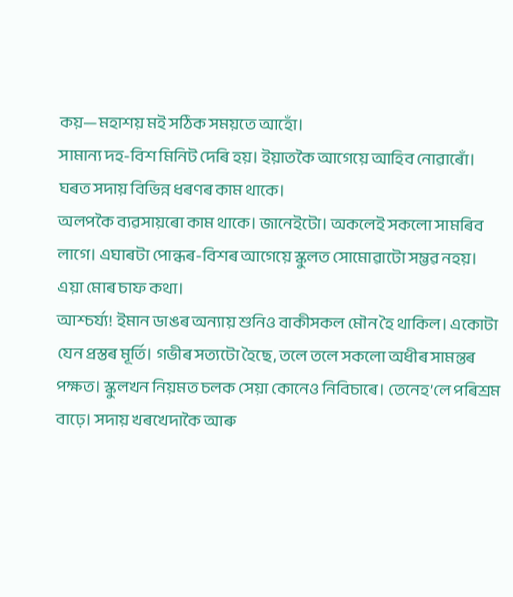কয়—মহাশয় মই সঠিক সময়তে আহোঁ।
সামান্য দহ-বিশ মিনিট দেৰি হয়। ইয়াতকৈ আগেয়ে আহিব নোৱাৰোঁ। ঘৰত সদায় বিভিন্ন ধৰণৰ কাম থাকে।
অলপকৈ ব্যৱসায়ৰো কাম থাকে। জানেইটো। অকলেই সকলো সামৰিব লাগে। এঘাৰটা পোন্ধৰ-বিশৰ আগেয়ে স্কুলত সোমোৱাটো সম্ভৱ নহয়। এয়া মোৰ চাফ কথা।
আশ্চৰ্য্য! ইমান ডাঙৰ অন্যায় শুনিও বাকীসকল মৌন হৈ থাকিল। একোটা যেন প্ৰস্তৰ মূৰ্তি। গভীৰ সত্যটো হৈছে, তলে তলে সকলো অধীৰ সামন্তৰ পক্ষত। স্কুলখন নিয়মত চলক সেয়া কোনেও নিবিচাৰে। তেনেহ’লে পৰিশ্ৰম বাঢ়ে। সদায় খৰখেদাকৈ আৰু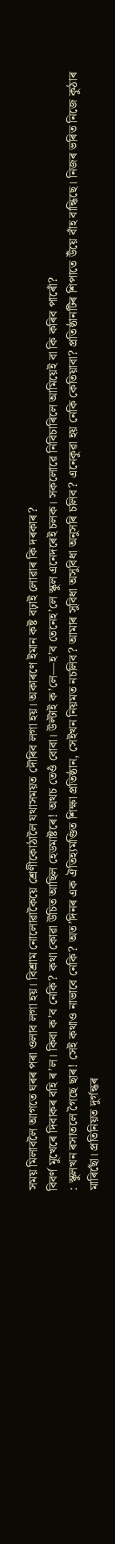সময় মিলাবলৈ আগতে ঘৰৰ পৰা ওলাব লগা হয়। বিশ্ৰাম নোলোৱাকৈয়ে শ্ৰেণীকোঠালৈ যথাসময়ত দৌৰিব লগা হয়। অকাৰণে ইমান কষ্ট বঢ়াই লোৱাৰ কি দৰকাৰ?
বিবৰ্ণ মুখেৰে দিবাকৰ বহি ৰ’ল। কিবা ক’ব নেকি? কথা কোৱা উচিত আছিল হেডমাষ্টৰে! অথচ তেওঁ বোবা। উল্টাই ক’লে—হ’ব তেনেহ’লে স্কুল এনেদৰেই চলক। সকলোৱে নিবিচাৰিলে আমিয়েই বা কি কৰিব পাৰোঁ?
: স্কুলখন ৰসাতলে গৈছে ছাৰ! সেই কথাও নাভাবে নেকি? অত’দিনৰ এক ঐতিহ্যমণ্ডিত শিক্ষা প্ৰতিষ্ঠান, সেইখন নিয়মত নচলিব? আমাৰ সুবিধা অসুবিধা অনুসৰি চলিব? এনেকুৱা হয় নেকি কেতিয়াবা? প্ৰতিষ্ঠানটিৰ শিপাতে উঁয়ে বাঁহ বান্ধিছে। নিজৰ ভৰিত নিজে কুঠাৰ মাৰিছোঁ। প্ৰতিনিয়ত দুৰ্গন্ধৰ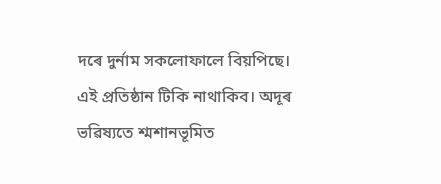দৰে দুৰ্নাম সকলোফালে বিয়পিছে। এই প্ৰতিষ্ঠান টিকি নাথাকিব। অদূৰ ভৱিষ্যতে শ্মশানভূমিত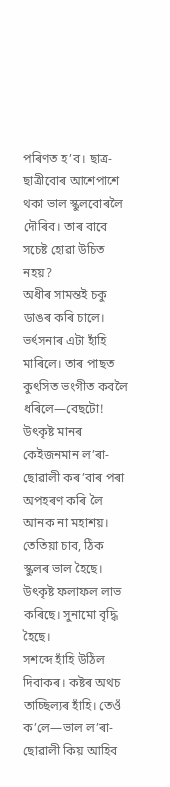পৰিণত হ’ব। ছাত্ৰ-ছাত্ৰীবোৰ আশেপাশে থকা ভাল স্কুলবোৰলৈ দৌৰিব। তাৰ বাবে সচেষ্ট হোৱা উচিত নহয়?
অধীৰ সামন্তই চকু ডাঙৰ কৰি চালে। ভৰ্ৎসনাৰ এটা হাঁহি মাৰিলে। তাৰ পাছত কুৎসিত ভংগীত কবলৈ ধৰিলে—বেছটো! উৎকৃষ্ট মানৰ কেইজনমান ল’ৰা-ছোৱালী কৰ’বাৰ পৰা অপহৰণ কৰি লৈ আনক না মহাশয়। তেতিয়া চাব, ঠিক স্কুলৰ ভাল হৈছে। উৎকৃষ্ট ফলাফল লাভ কৰিছে। সুনামো বৃদ্ধি হৈছে।
সশব্দে হাঁহি উঠিল দিবাকৰ। কষ্টৰ অথচ তাচ্ছিল্যৰ হাঁহি। তেওঁ ক’লে—ভাল ল’ৰা-ছোৱালী কিয় আহিব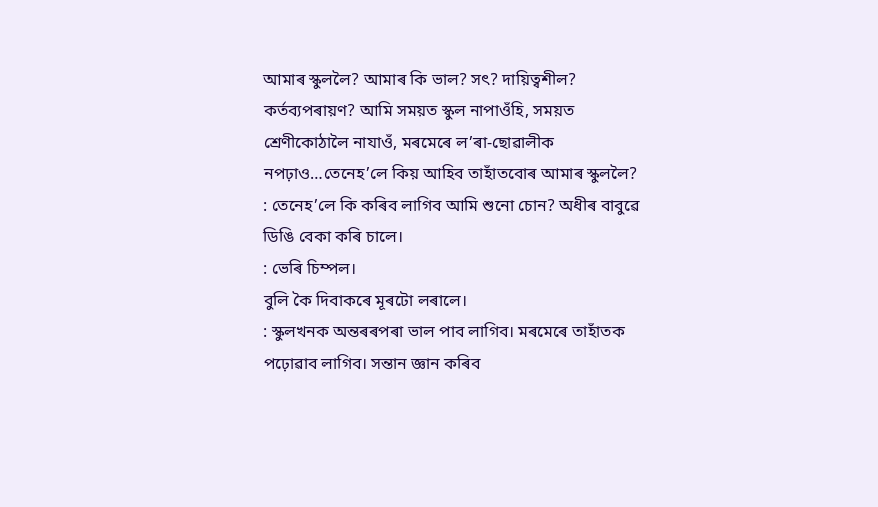আমাৰ স্কুললৈ? আমাৰ কি ভাল? সৎ? দায়িত্বশীল? কৰ্তব্যপৰায়ণ? আমি সময়ত স্কুল নাপাওঁহি, সময়ত শ্ৰেণীকোঠালৈ নাযাওঁ, মৰমেৰে ল’ৰা-ছোৱালীক নপঢ়াও…তেনেহ’লে কিয় আহিব তাহাঁতবোৰ আমাৰ স্কুললৈ?
: তেনেহ’লে কি কৰিব লাগিব আমি শুনো চোন? অধীৰ বাবুৱে ডিঙি বেকা কৰি চালে।
: ভেৰি চিম্পল।
বুলি কৈ দিবাকৰে মূৰটো লৰালে।
: স্কুলখনক অন্তৰৰপৰা ভাল পাব লাগিব। মৰমেৰে তাহাঁতক পঢ়োৱাব লাগিব। সন্তান জ্ঞান কৰিব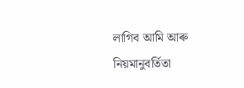লাগিব আমি আৰু নিয়মানুবৰ্তিতা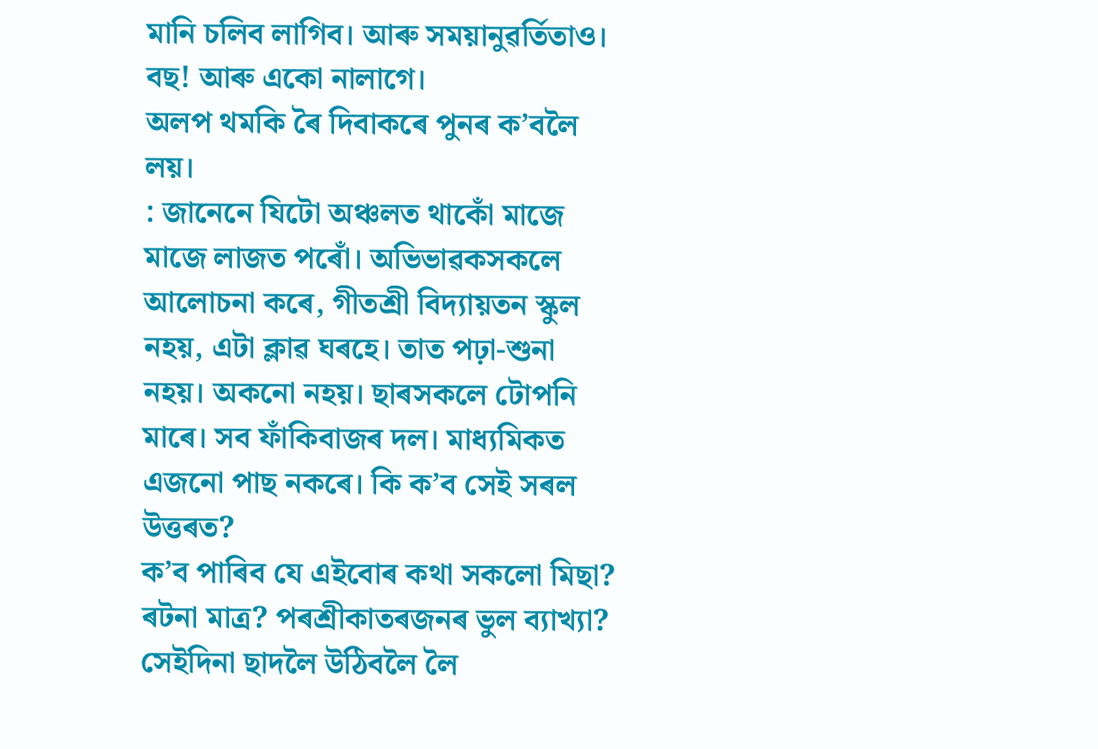মানি চলিব লাগিব। আৰু সময়ানুৱৰ্তিতাও। বছ! আৰু একো নালাগে।
অলপ থমকি ৰৈ দিবাকৰে পুনৰ ক’বলৈ লয়।
: জানেনে যিটো অঞ্চলত থাকোঁ মাজে মাজে লাজত পৰোঁ। অভিভাৱকসকলে আলোচনা কৰে, গীতশ্ৰী বিদ্যায়তন স্কুল নহয়, এটা ক্লাৱ ঘৰহে। তাত পঢ়া-শুনা নহয়। অকনো নহয়। ছাৰসকলে টোপনি মাৰে। সব ফাঁকিবাজৰ দল। মাধ্যমিকত এজনো পাছ নকৰে। কি ক’ব সেই সৰল উত্তৰত?
ক’ব পাৰিব যে এইবোৰ কথা সকলো মিছা? ৰটনা মাত্ৰ? পৰশ্ৰীকাতৰজনৰ ভুল ব্যাখ্যা?
সেইদিনা ছাদলৈ উঠিবলৈ লৈ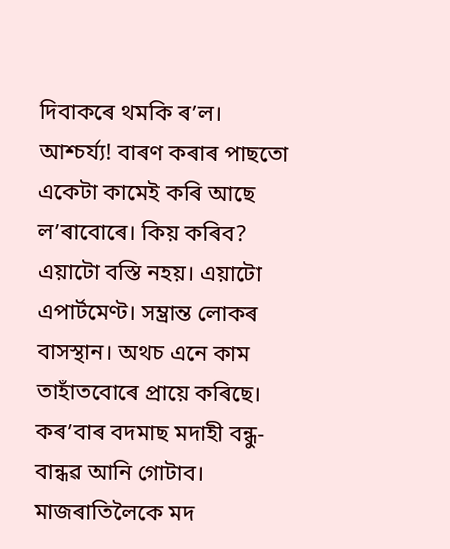দিবাকৰে থমকি ৰ’ল। আশ্চৰ্য্য! বাৰণ কৰাৰ পাছতো একেটা কামেই কৰি আছে ল’ৰাবোৰে। কিয় কৰিব? এয়াটো বস্তি নহয়। এয়াটো এপাৰ্টমেণ্ট। সম্ভ্ৰান্ত লোকৰ বাসস্থান। অথচ এনে কাম তাহাঁতবোৰে প্ৰায়ে কৰিছে। কৰ’বাৰ বদমাছ মদাহী বন্ধু-বান্ধৱ আনি গোটাব। মাজৰাতিলৈকে মদ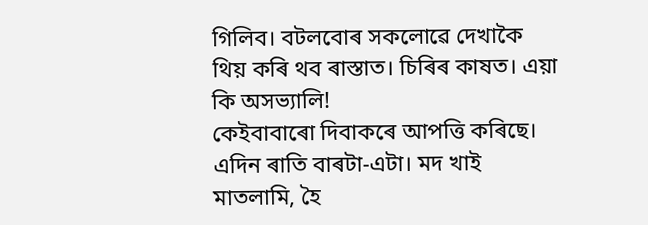গিলিব। বটলবোৰ সকলোৱে দেখাকৈ থিয় কৰি থব ৰাস্তাত। চিৰিৰ কাষত। এয়া কি অসভ্যালি!
কেইবাবাৰো দিবাকৰে আপত্তি কৰিছে। এদিন ৰাতি বাৰটা-এটা। মদ খাই মাতলামি, হৈ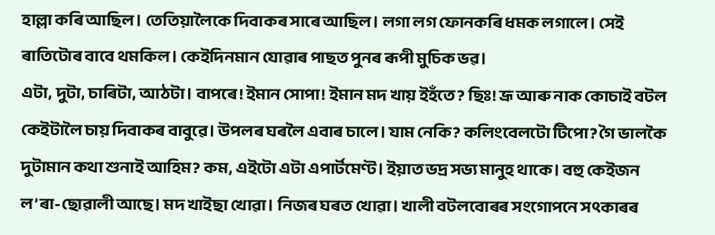হাল্লা কৰি আছিল। তেতিয়ালৈকে দিবাকৰ সাৰে আছিল। লগা লগ ফোনকৰি ধমক লগালে। সেই ৰাতিটোৰ বাবে থমকিল। কেইদিনমান যোৱাৰ পাছত পুনৰ ৰূপী মুচিক ভৱ।
এটা, দুটা, চাৰিটা, আঠটা। বাপৰে! ইমান সোপা! ইমান মদ খায় ইহঁতে? ছিঃ! ভ্ৰূ আৰু নাক কোচাই বটল কেইটালৈ চায় দিবাকৰ বাবুৱে। উপলৰ ঘৰলৈ এবাৰ চালে। যাম নেকি? কলিংবেলটো টিপো? গৈ ভালকৈ দুটামান কথা শুনাই আহিম? কম, এইটো এটা এপাৰ্টমেণ্ট। ইয়াত ভদ্ৰ সভ্য মানুহ থাকে। বহু কেইজন ল’ৰা-ছোৱালী আছে। মদ খাইছা খোৱা। নিজৰ ঘৰত খোৱা। খালী বটলবোৰৰ সংগোপনে সৎকাৰৰ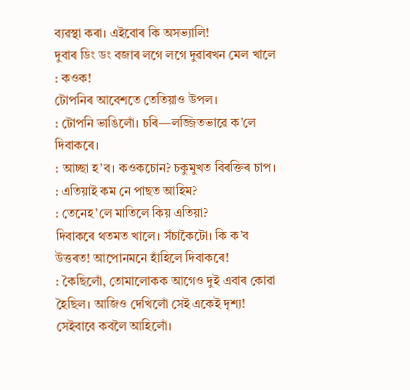ব্যৱস্থা কৰা। এইবোৰ কি অসভ্যালি!
দুবাৰ ডিং ডং বজাৰ লগে লগে দুৱাৰখন মেল খালে
: কওক!
টোপনিৰ আবেশতে তেতিয়াও উপল।
: টোপনি ভাঙিলোঁ। চৰি—লজ্জিতভাৱে ক’লে দিবাকৰে।
: আচ্ছা হ’ব। কওকচোন? চকুমুখত বিৰক্তিৰ চাপ। : এতিয়াই কম নে পাছত আহিম?
: তেনেহ’লে মাতিলে কিয় এতিয়া?
দিবাকৰে থতমত খালে। সঁচাকৈটো। কি ক’ব উত্তৰত! আপোনমনে হাঁহিলে দিবাকৰে!
: কৈছিলোঁ, তোমালোকক আগেও দুই এবাৰ কোৱা হৈছিল। আজিও দেখিলোঁ সেই একেই দৃশ্য! সেইবাবে কবলৈ আহিলোঁ।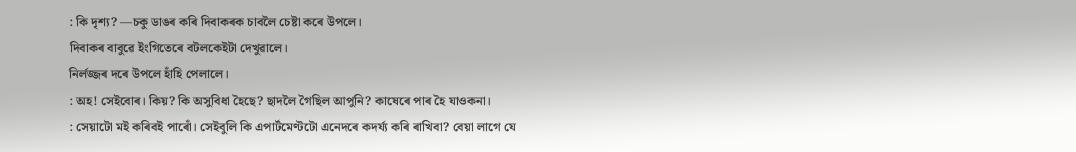: কি দৃশ্য? —চকু ডাঙৰ কৰি দিবাকৰক চাবলৈ চেষ্টা কৰে উপলে।
দিবাকৰ বাবুৱে ইংগিতেৰে বটলকেইটা দেখুৱালে।
নিৰ্লজ্জৰ দৰে উপলে হাঁহি পেলালে।
: অহ! সেইবোৰ। কিয়? কি অসুবিধা হৈছে? ছাদলৈ গৈছিল আপুনি? কাষেৰে পাৰ হৈ যাওকনা।
: সেয়াটো মই কৰিবই পাৰোঁ। সেইবুলি কি এপাৰ্টমেণ্টটো এনেদৰে কদৰ্য্য কৰি ৰাখিবা? বেয়া লাগে যে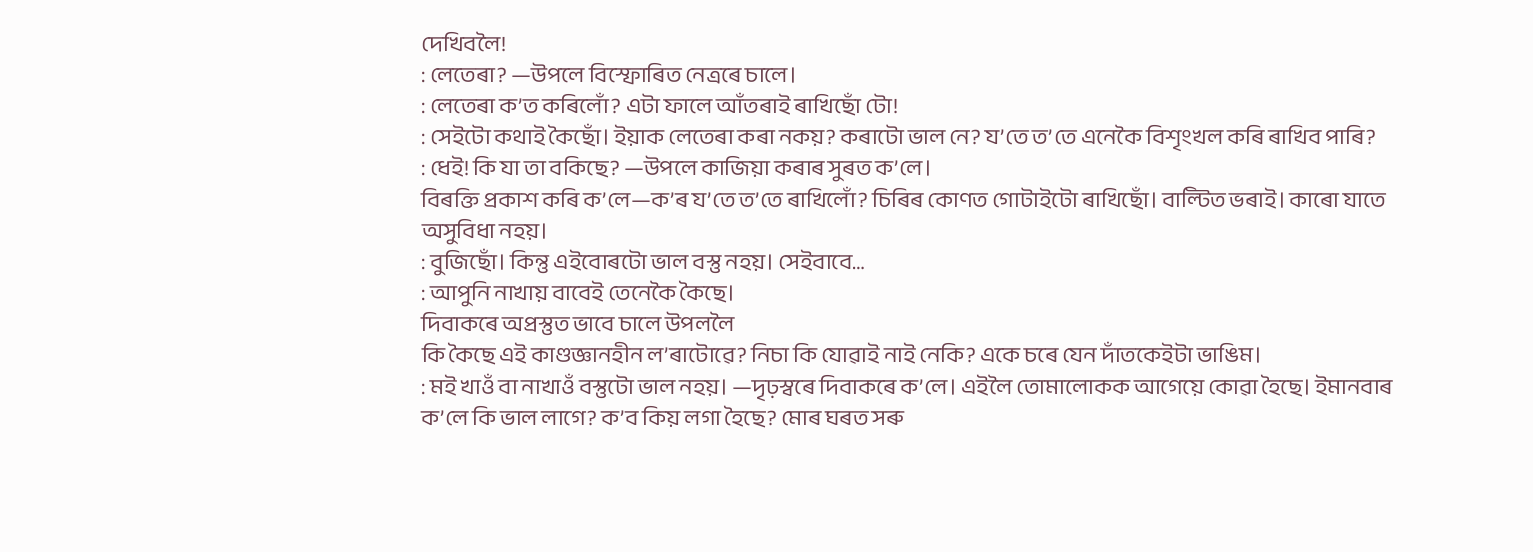দেখিবলৈ!
: লেতেৰা? —উপলে বিস্ফোৰিত নেত্ৰৰে চালে।
: লেতেৰা ক’ত কৰিলোঁ? এটা ফালে আঁতৰাই ৰাখিছোঁ টো!
: সেইটো কথাই কৈছোঁ। ইয়াক লেতেৰা কৰা নকয়? কৰাটো ভাল নে? য’তে ত’তে এনেকৈ বিশৃংখল কৰি ৰাখিব পাৰি?
: ধেই! কি যা তা বকিছে? —উপলে কাজিয়া কৰাৰ সুৰত ক’লে।
বিৰক্তি প্ৰকাশ কৰি ক’লে—ক’ৰ য’তে ত’তে ৰাখিলোঁ? চিৰিৰ কোণত গোটাইটো ৰাখিছোঁ। বাল্টিত ভৰাই। কাৰো যাতে অসুবিধা নহয়।
: বুজিছোঁ। কিন্তু এইবোৰটো ভাল বস্তু নহয়। সেইবাবে…
: আপুনি নাখায় বাবেই তেনেকৈ কৈছে।
দিবাকৰে অপ্ৰস্তুত ভাবে চালে উপললৈ
কি কৈছে এই কাণ্ডজ্ঞানহীন ল’ৰাটোৱে? নিচা কি যোৱাই নাই নেকি? একে চৰে যেন দাঁতকেইটা ভাঙিম।
: মই খাওঁ বা নাখাওঁ বস্তুটো ভাল নহয়। —দৃঢ়স্বৰে দিবাকৰে ক’লে। এইলৈ তোমালোকক আগেয়ে কোৱা হৈছে। ইমানবাৰ ক’লে কি ভাল লাগে? ক’ব কিয় লগা হৈছে? মোৰ ঘৰত সৰু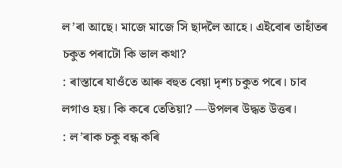ল’ৰা আছে। মাজে মাজে সি ছাদলৈ আহে। এইবোৰ তাহাঁতৰ চকুত পৰাটো কি ভাল কথা?
: ৰাস্তাৰে যাওঁতে আৰু বহুত বেয়া দৃশ্য চকুত পৰে। চাব লগাও হয়। কি কৰে তেতিয়া? —উপলৰ উদ্ধত উত্তৰ।
: ল’ৰাক চকু বন্ধ কৰি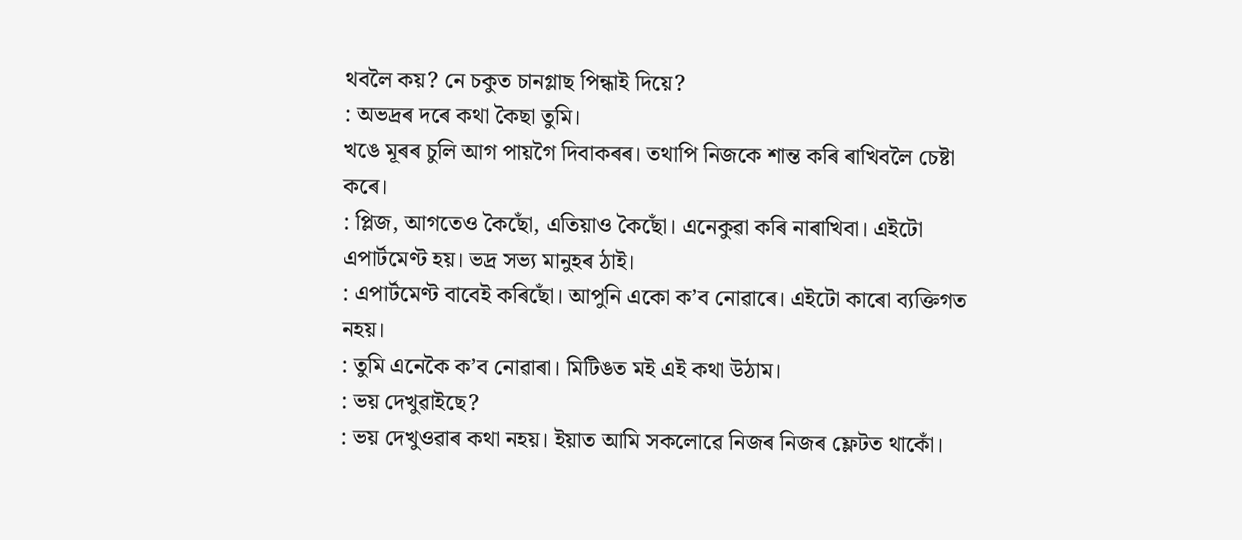থবলৈ কয়? নে চকুত চানগ্লাছ পিন্ধাই দিয়ে?
: অভদ্ৰৰ দৰে কথা কৈছা তুমি।
খঙে মূৰৰ চুলি আগ পায়গৈ দিবাকৰৰ। তথাপি নিজকে শান্ত কৰি ৰাখিবলৈ চেষ্টা কৰে।
: প্লিজ, আগতেও কৈছোঁ, এতিয়াও কৈছোঁ। এনেকুৱা কৰি নাৰাখিবা। এইটো এপাৰ্টমেণ্ট হয়। ভদ্ৰ সভ্য মানুহৰ ঠাই।
: এপাৰ্টমেণ্ট বাবেই কৰিছোঁ। আপুনি একো ক’ব নোৱাৰে। এইটো কাৰো ব্যক্তিগত নহয়।
: তুমি এনেকৈ ক’ব নোৱাৰা। মিটিঙত মই এই কথা উঠাম।
: ভয় দেখুৱাইছে?
: ভয় দেখুওৱাৰ কথা নহয়। ইয়াত আমি সকলোৱে নিজৰ নিজৰ ফ্লেটত থাকোঁ।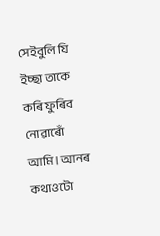সেইবুলি যি ইচ্ছা তাকে কৰি ফুৰিব নোৱাৰোঁ আমি। আনৰ কথাওটো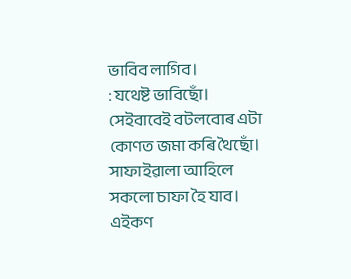ভাবিব লাগিব।
: যথেষ্ট ভাবিছোঁ। সেইবাবেই বটলবোৰ এটা কোণত জমা কৰি থৈছোঁ। সাফাইৱালা আহিলে সকলো চাফা হৈ যাব। এইকণ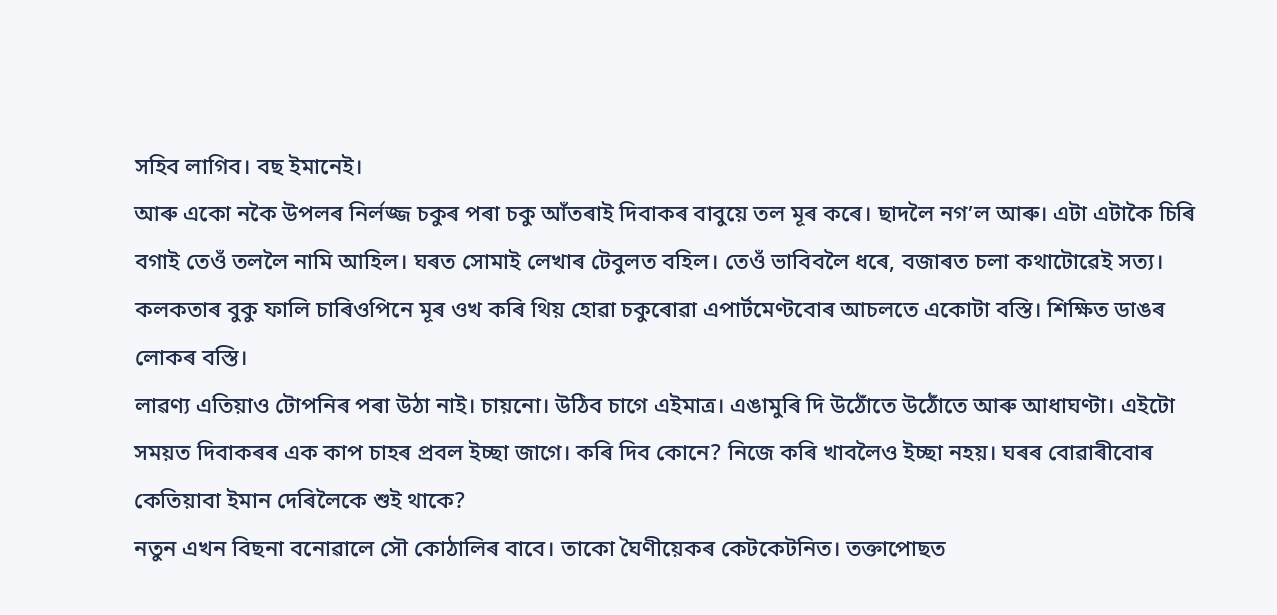সহিব লাগিব। বছ ইমানেই।
আৰু একো নকৈ উপলৰ নিৰ্লজ্জ চকুৰ পৰা চকু আঁতৰাই দিবাকৰ বাবুয়ে তল মূৰ কৰে। ছাদলৈ নগ’ল আৰু। এটা এটাকৈ চিৰি বগাই তেওঁ তললৈ নামি আহিল। ঘৰত সোমাই লেখাৰ টেবুলত বহিল। তেওঁ ভাবিবলৈ ধৰে, বজাৰত চলা কথাটোৱেই সত্য। কলকতাৰ বুকু ফালি চাৰিওপিনে মূৰ ওখ কৰি থিয় হোৱা চকুৰোৱা এপাৰ্টমেণ্টবোৰ আচলতে একোটা বস্তি। শিক্ষিত ডাঙৰ লোকৰ বস্তি।
লাৱণ্য এতিয়াও টোপনিৰ পৰা উঠা নাই। চায়নো। উঠিব চাগে এইমাত্ৰ। এঙামুৰি দি উঠোঁতে উঠোঁতে আৰু আধাঘণ্টা। এইটো সময়ত দিবাকৰৰ এক কাপ চাহৰ প্ৰবল ইচ্ছা জাগে। কৰি দিব কোনে? নিজে কৰি খাবলৈও ইচ্ছা নহয়। ঘৰৰ বোৱাৰীবোৰ কেতিয়াবা ইমান দেৰিলৈকে শুই থাকে?
নতুন এখন বিছনা বনোৱালে সৌ কোঠালিৰ বাবে। তাকো ঘৈণীয়েকৰ কেটকেটনিত। তক্তাপোছত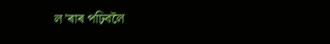ল’ৰাৰ পঢ়িবলৈ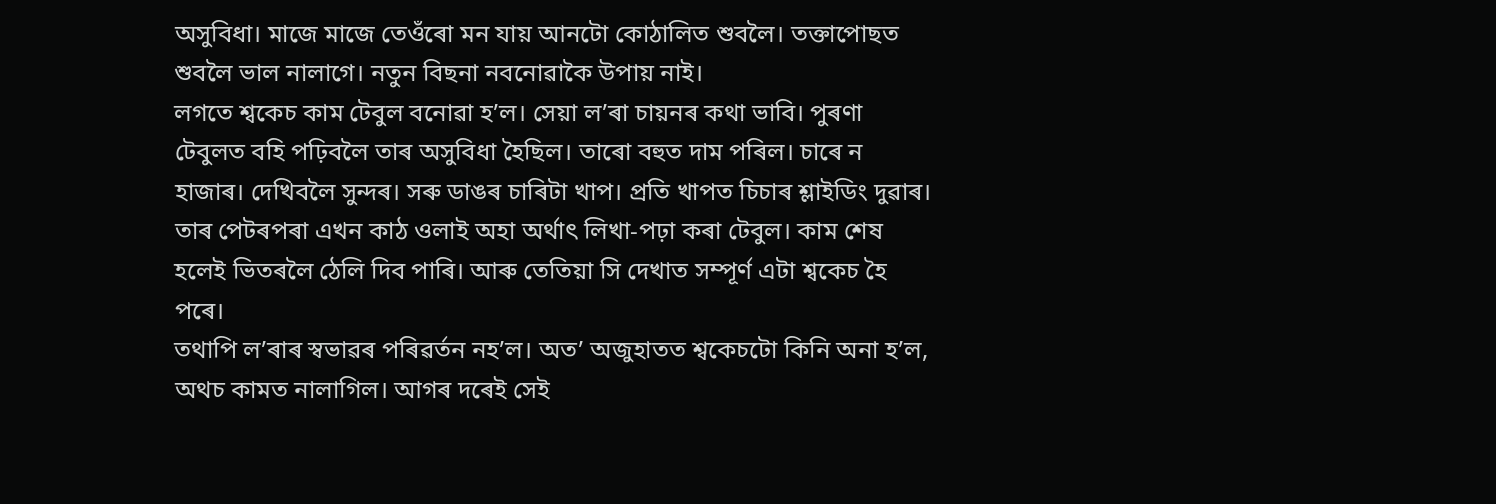অসুবিধা। মাজে মাজে তেওঁৰো মন যায় আনটো কোঠালিত শুবলৈ। তক্তাপোছত শুবলৈ ভাল নালাগে। নতুন বিছনা নবনোৱাকৈ উপায় নাই।
লগতে শ্বকেচ কাম টেবুল বনোৱা হ’ল। সেয়া ল’ৰা চায়নৰ কথা ভাবি। পুৰণা টেবুলত বহি পঢ়িবলৈ তাৰ অসুবিধা হৈছিল। তাৰো বহুত দাম পৰিল। চাৰে ন হাজাৰ। দেখিবলৈ সুন্দৰ। সৰু ডাঙৰ চাৰিটা খাপ। প্ৰতি খাপত চিচাৰ শ্লাইডিং দুৱাৰ। তাৰ পেটৰপৰা এখন কাঠ ওলাই অহা অৰ্থাৎ লিখা-পঢ়া কৰা টেবুল। কাম শেষ হলেই ভিতৰলৈ ঠেলি দিব পাৰি। আৰু তেতিয়া সি দেখাত সম্পূৰ্ণ এটা শ্বকেচ হৈ পৰে।
তথাপি ল’ৰাৰ স্বভাৱৰ পৰিৱৰ্তন নহ’ল। অত’ অজুহাতত শ্বকেচটো কিনি অনা হ’ল, অথচ কামত নালাগিল। আগৰ দৰেই সেই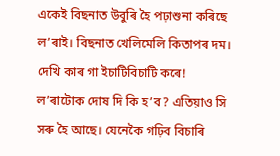একেই বিছনাত উবুৰি হৈ পঢ়াশুনা কৰিছে ল’ৰাই। বিছনাত খেলিমেলি কিতাপৰ দম। দেখি কাৰ গা ইচাটিবিচাটি কৰে!
ল’ৰাটোক দোষ দি কি হ’ব? এতিয়াও সি সৰু হৈ আছে। যেনেকৈ গঢ়িব বিচাৰি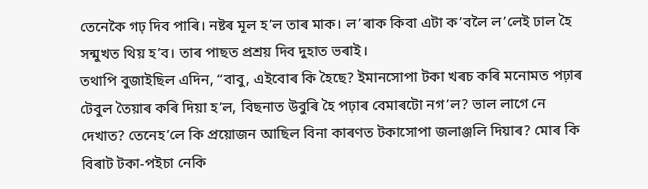তেনেকৈ গঢ় দিব পাৰি। নষ্টৰ মূল হ’ল তাৰ মাক। ল’ৰাক কিবা এটা ক’বলৈ ল’লেই ঢাল হৈ সন্মুখত থিয় হ’ব। তাৰ পাছত প্ৰশ্ৰয় দিব দুহাত ভৰাই।
তথাপি বুজাইছিল এদিন, “বাবু, এইবোৰ কি হৈছে? ইমানসোপা টকা খৰচ কৰি মনোমত পঢ়াৰ টেবুল তৈয়াৰ কৰি দিয়া হ’ল, বিছনাত উবুৰি হৈ পঢ়াৰ বেমাৰটো নগ’ল? ভাল লাগে নে দেখাত? তেনেহ’লে কি প্ৰয়োজন আছিল বিনা কাৰণত টকাসোপা জলাঞ্জলি দিয়াৰ? মোৰ কি বিৰাট টকা-পইচা নেকি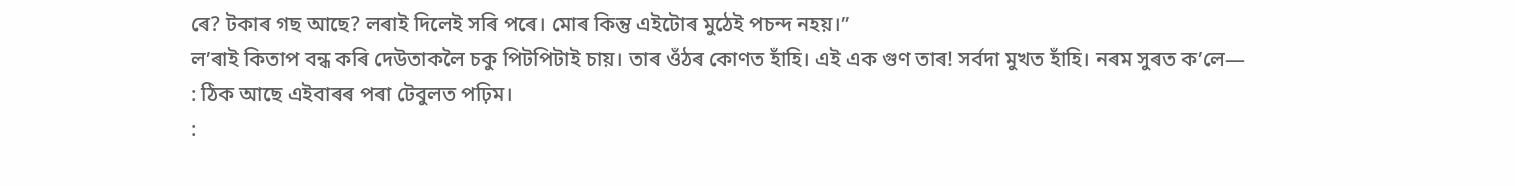ৰে? টকাৰ গছ আছে? লৰাই দিলেই সৰি পৰে। মোৰ কিন্তু এইটোৰ মুঠেই পচন্দ নহয়।”
ল’ৰাই কিতাপ বন্ধ কৰি দেউতাকলৈ চকু পিটপিটাই চায়। তাৰ ওঁঠৰ কোণত হাঁহি। এই এক গুণ তাৰ! সৰ্বদা মুখত হাঁহি। নৰম সুৰত ক’লে—
: ঠিক আছে এইবাৰৰ পৰা টেবুলত পঢ়িম।
: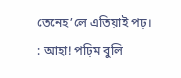তেনেহ’লে এতিয়াই পঢ়।
: আহা! পঢ়িম বুলি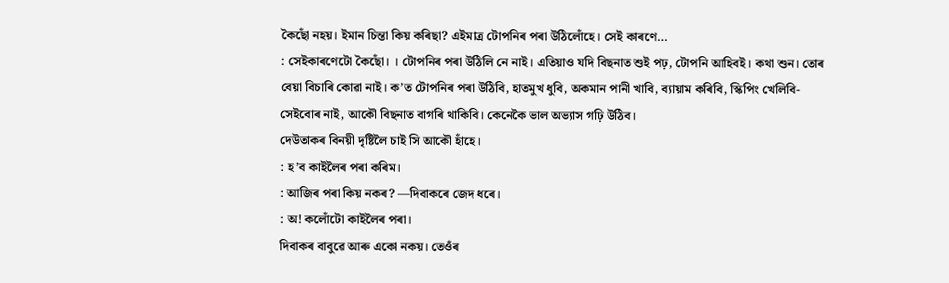কৈছোঁ নহয়। ইমান চিন্তা কিয় কৰিছা? এইমাত্ৰ টোপনিৰ পৰা উঠিলোঁহে। সেই কাৰণে…
: সেইকাৰণেটো কৈছোঁ। । টোপনিৰ পৰা উঠিলি নে নাই। এতিয়াও যদি বিছনাত শুই পঢ়, টোপনি আহিবই। কথা শুন। তোৰ বেয়া বিচাৰি কোৱা নাই। ক’ত টোপনিৰ পৰা উঠিবি, হাতমুখ ধুবি, অকমান পানী খাবি, ব্যায়াম কৰিবি, স্কিপিং খেলিবি-সেইবোৰ নাই, আকৌ বিছনাত বাগৰি থাকিবি। কেনেকৈ ভাল অভ্যাস গঢ়ি উঠিব।
দেউতাকৰ বিনয়ী দৃষ্টিলৈ চাই সি আকৌ হাঁহে।
: হ’ব কাইলৈৰ পৰা কৰিম।
: আজিৰ পৰা কিয় নকৰ? —দিবাকৰে জেদ ধৰে।
: অ! কলোঁটো কাইলৈৰ পৰা।
দিবাকৰ বাবুৱে আৰু একো নকয়। তেওঁৰ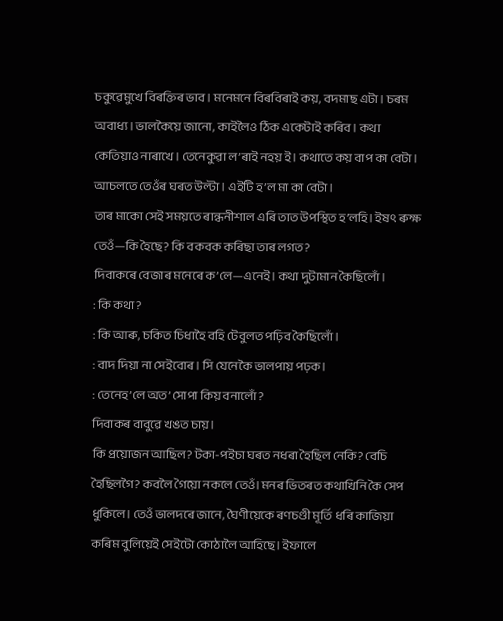চকুৱেমুখে বিৰক্তিৰ ভাব। মনেমনে বিৰবিৰাই কয়, বদমাছ এটা। চৰম অবাধ্য। ভালকৈয়ে জানো, কাইলৈও ঠিক একেটাই কৰিব। কথা কেতিয়াও নাৰাখে। তেনেকুৱা ল’ৰাই নহয় ই। কথাতে কয় বাপ কা বেটা। আচলতে তেওঁৰ ঘৰত উল্টা। এইটি হ’ল মা কা বেটা।
তাৰ মাকো সেই সময়তে ৰান্ধনীশাল এৰি তাত উপস্থিত হ’লহি। ইষৎ ৰুক্ষ তেওঁ—কি হৈছে? কি বকবক কৰিছা তাৰ লগত?
দিবাকৰে বেজাৰ মনেৰে ক’লে—এনেই। কথা দুটামান কৈছিলোঁ।
: কি কথা?
: কি আৰু, চকিত চিধাহৈ বহি টেবুলত পঢ়িব কৈছিলোঁ।
: বাদ দিয়া না সেইবোৰ। সি যেনেকৈ ভালপায় পঢ়ক।
: তেনেহ’লে অত’সোপা কিয় বনালোঁ?
দিবাকৰ বাবুৱে খঙত চায়।
কি প্ৰয়োজন আছিল? টকা-পইচা ঘৰত নধৰা হৈছিল নেকি? বেচি হৈছিলগৈ? কবলৈ গৈয়ো নকলে তেওঁ। মনৰ ভিতৰত কথাখিনি কৈ সেপ ধুকিলে। তেওঁ ভালদৰে জানে, ঘৈণীয়েকে ৰণচণ্ডী মূৰ্তি ধৰি কাজিয়া কৰিম বুলিয়েই সেইটো কোঠালৈ আহিছে। ইফালে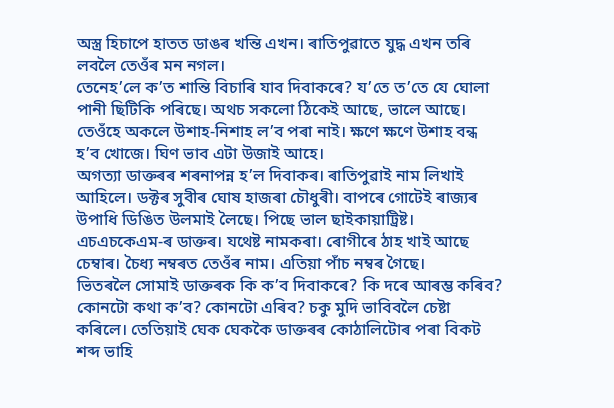অস্ত্ৰ হিচাপে হাতত ডাঙৰ খন্তি এখন। ৰাতিপুৱাতে যুদ্ধ এখন তৰি লবলৈ তেওঁৰ মন নগল।
তেনেহ’লে ক’ত শান্তি বিচাৰি যাব দিবাকৰে? য’তে ত’তে যে ঘোলা পানী ছিটিকি পৰিছে। অথচ সকলো ঠিকেই আছে, ভালে আছে। তেওঁহে অকলে উশাহ-নিশাহ ল’ব পৰা নাই। ক্ষণে ক্ষণে উশাহ বন্ধ হ’ব খোজে। ঘিণ ভাব এটা উজাই আহে।
অগত্যা ডাক্তৰৰ শৰনাপন্ন হ’ল দিবাকৰ। ৰাতিপুৱাই নাম লিখাই আহিলে। ডক্টৰ সুবীৰ ঘোষ হাজৰা চৌধুৰী। বাপৰে গোটেই ৰাজ্যৰ উপাধি ডিঙিত উলমাই লৈছে। পিছে ভাল ছাইকায়াট্ৰিষ্ট। এচএচকেএম-ৰ ডাক্তৰ। যথেষ্ট নামকৰা। ৰোগীৰে ঠাহ খাই আছে চেম্বাৰ। চৈধ্য নম্বৰত তেওঁৰ নাম। এতিয়া পাঁচ নম্বৰ গৈছে।
ভিতৰলৈ সোমাই ডাক্তৰক কি ক’ব দিবাকৰে? কি দৰে আৰম্ভ কৰিব? কোনটো কথা ক’ব? কোনটো এৰিব? চকু মুদি ভাবিবলৈ চেষ্টা কৰিলে। তেতিয়াই ঘেক ঘেককৈ ডাক্তৰৰ কোঠালিটোৰ পৰা বিকট শব্দ ভাহি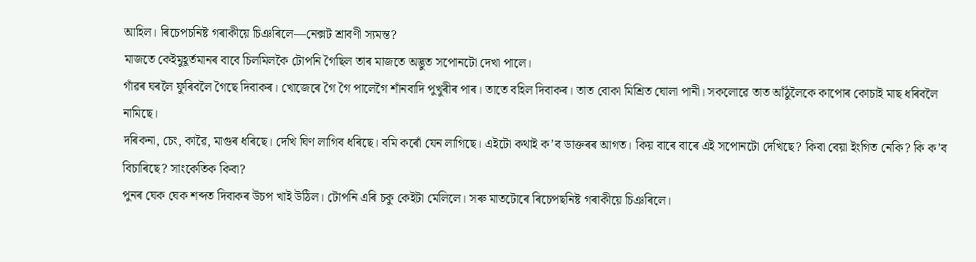আহিল। ৰিচেপচনিষ্ট গৰাকীয়ে চিঞৰিলে—নেক্সট শ্ৰাবণী স্যমন্ত?
মাজতে কেইমুহূৰ্তমানৰ বাবে চিলমিলকৈ টোপনি গৈছিল তাৰ মাজতে অদ্ভুত সপোনটো দেখা পালে।
গাঁৱৰ ঘৰলৈ ফুৰিবলৈ গৈছে দিবাকৰ। খোজেৰে গৈ গৈ পালেগৈ শাঁনবাদি পুখুৰীৰ পাৰ। তাতে বহিল দিবাকৰ। তাত বোকা মিশ্ৰিত ঘোলা পানী। সকলোৱে তাত আঁঠুলৈকে কাপোৰ কোচাই মাছ ধৰিবলৈ নামিছে।
দৰিকনা, চেং, কাৱৈ, মাগুৰ ধৰিছে। দেখি ঘিণ লাগিব ধৰিছে। বমি কৰোঁ যেন লাগিছে। এইটো কথাই ক’ব ডাক্তৰৰ আগত। কিয় বাৰে বাৰে এই সপোনটো দেখিছে? কিবা বেয়া ইংগিত নেকি? কি ক’ব বিচাৰিছে? সাংকেতিক কিবা?
পুনৰ ঘেক ঘেক শব্দত দিবাকৰ উচপ খাই উঠিল। টোপনি এৰি চকু কেইটা মেলিলে। সৰু মাতটোৰে ৰিচেপছনিষ্ট গৰাকীয়ে চিঞৰিলে।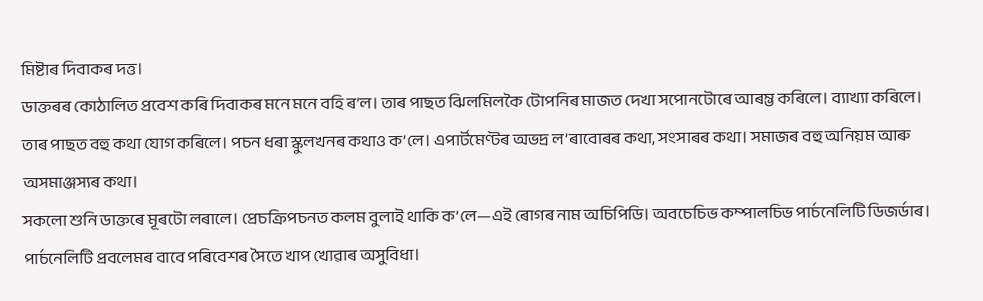মিষ্টাৰ দিবাকৰ দত্ত।
ডাক্তৰৰ কোঠালিত প্ৰবেশ কৰি দিবাকৰ মনে মনে বহি ৰ’ল। তাৰ পাছত ঝিলমিলকৈ টোপনিৰ মাজত দেখা সপোনটোৰে আৰম্ভ কৰিলে। ব্যাখ্যা কৰিলে। তাৰ পাছত বহু কথা যোগ কৰিলে। পচন ধৰা স্কুলখনৰ কথাও ক’লে। এপাৰ্টমেণ্টৰ অভদ্ৰ ল’ৰাবোৰৰ কথা, সংসাৰৰ কথা। সমাজৰ বহু অনিয়ম আৰু অসমাঞ্জস্যৰ কথা।
সকলো শুনি ডাক্তৰে মূৰটো লৰালে। প্ৰেচক্ৰিপচনত কলম বুলাই থাকি ক’লে—এই ৰোগৰ নাম অচিপিডি। অবচেচিভ কম্পালচিভ পাৰ্চনেলিটি ডিজৰ্ডাৰ। পাৰ্চনেলিটি প্ৰবলেমৰ বাবে পৰিবেশৰ সৈতে খাপ খোৱাৰ অসুবিধা।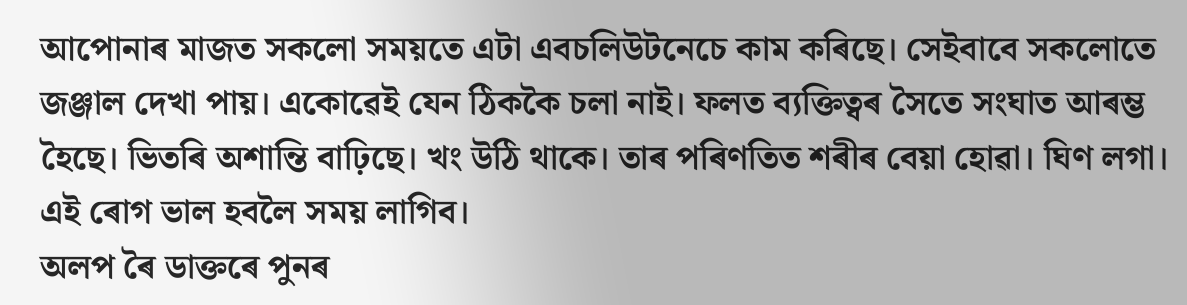আপোনাৰ মাজত সকলো সময়তে এটা এবচলিউটনেচে কাম কৰিছে। সেইবাবে সকলোতে জঞ্জাল দেখা পায়। একোৱেই যেন ঠিককৈ চলা নাই। ফলত ব্যক্তিত্বৰ সৈতে সংঘাত আৰম্ভ হৈছে। ভিতৰি অশান্তি বাঢ়িছে। খং উঠি থাকে। তাৰ পৰিণতিত শৰীৰ বেয়া হোৱা। ঘিণ লগা। এই ৰোগ ভাল হবলৈ সময় লাগিব।
অলপ ৰৈ ডাক্তৰে পুনৰ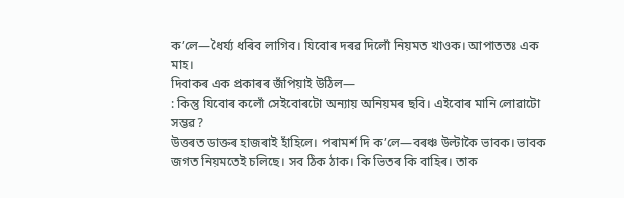ক’লে—ধৈৰ্য্য ধৰিব লাগিব। যিবোৰ দৰৱ দিলোঁ নিয়মত খাওক। আপাততঃ এক মাহ।
দিবাকৰ এক প্ৰকাৰৰ জঁপিয়াই উঠিল—
: কিন্তু যিবোৰ কলোঁ সেইবোৰটো অন্যায় অনিয়মৰ ছবি। এইবোৰ মানি লোৱাটো সম্ভৱ?
উত্তৰত ডাক্তৰ হাজৰাই হাঁহিলে। পৰামৰ্শ দি ক’লে—বৰঞ্চ উল্টাকৈ ভাবক। ভাবক জগত নিয়মতেই চলিছে। সব ঠিক ঠাক। কি ভিতৰ কি বাহিৰ। তাক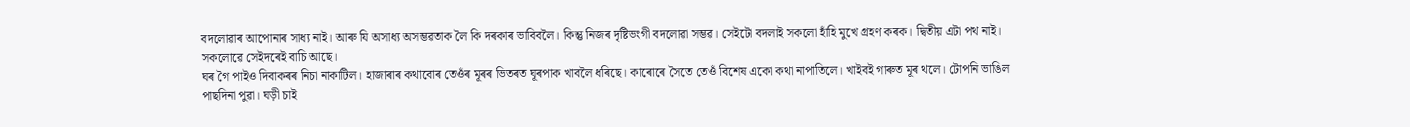বদলোৱাৰ আপোনাৰ সাধ্য নাই। আৰু যি অসাধ্য অসম্ভৱতাক লৈ কি দৰকাৰ ভাবিবলৈ। কিন্তু নিজৰ দৃষ্টিভংগী বদলোৱা সম্ভৱ। সেইটো বদলাই সকলো হাঁহি মুখে গ্ৰহণ কৰক। দ্বিতীয় এটা পথ নাই। সকলোৱে সেইদৰেই বাচি আছে।
ঘৰ গৈ পাইও দিবাকৰৰ নিচা নাকাটিল। হাজাৰাৰ কথাবোৰ তেওঁৰ মূৰৰ ভিতৰত ঘূৰপাক খাবলৈ ধৰিছে। কাৰোৰে সৈতে তেওঁ বিশেষ একো কথা নাপাতিলে। খাইবই গাৰুত মূৰ থলে। টোপনি ভাঙিল পাছদিনা পুৱা। ঘড়ী চাই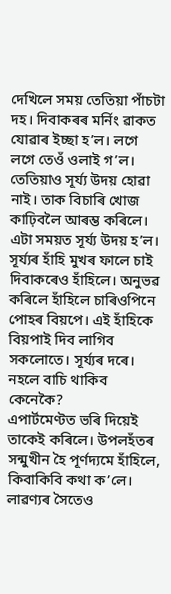দেখিলে সময় তেতিয়া পাঁচটা দহ। দিবাকৰৰ মৰ্নিং ৱাকত যোৱাৰ ইচ্ছা হ’ল। লগে লগে তেওঁ ওলাই গ’ল। তেতিয়াও সূৰ্য্য উদয় হোৱা নাই। তাক বিচাৰি খোজ কাঢ়িবলৈ আৰম্ভ কৰিলে। এটা সময়ত সূৰ্য্য উদয় হ’ল। সূৰ্য্যৰ হাঁহি মুখৰ ফালে চাই দিবাকৰেও হাঁহিলে। অনুভৱ কৰিলে হাঁহিলে চাৰিওপিনে পোহৰ বিয়পে। এই হাঁহিকে বিয়পাই দিব লাগিব সকলোতে। সূৰ্য্যৰ দৰে। নহলে বাচি থাকিব কেনেকৈ?
এপাৰ্টমেণ্টত ভৰি দিয়েই তাকেই কৰিলে। উপলহঁতৰ সন্মুখীন হৈ পূৰ্ণদ্যমে হাঁহিলে, কিবাকিবি কথা ক’লে। লাৱণ্যৰ সৈতেও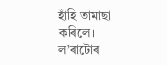হাঁহি তামাছা কৰিলে। ল’ৰাটোৰ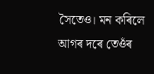সৈতেও। মন কৰিলে আগৰ দৰে তেওঁৰ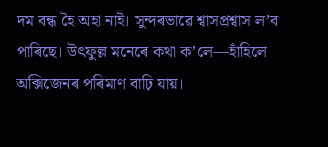দম বন্ধ হৈ অহা নাই। সুন্দৰভাৱে শ্বাসপ্ৰশ্বাস ল’ব পাৰিছে। উৎফুল্ল মনেৰে কথা ক’লে—হাঁহিলে অক্সিজেনৰ পৰিমাণ বাঢ়ি যায়।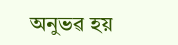অনুভৱ হয়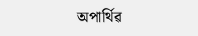অপাৰ্থিৱ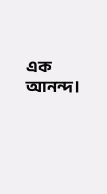এক আনন্দ।